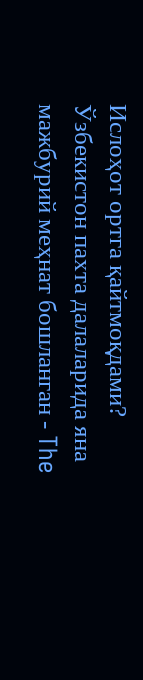Ислоҳот ортга қайтмоқдами? Ўзбекистон пахта далаларида яна мажбурий меҳнат бошланган - The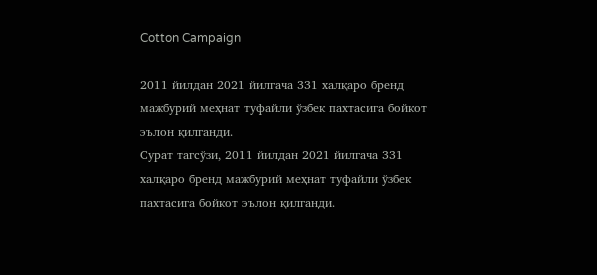Cotton Campaign

2011 йилдан 2021 йилгача 331 халқаро бренд мажбурий меҳнат туфайли ўзбек пахтасига бойкот эълон қилганди.
Сурат тагсўзи, 2011 йилдан 2021 йилгача 331 халқаро бренд мажбурий меҳнат туфайли ўзбек пахтасига бойкот эълон қилганди.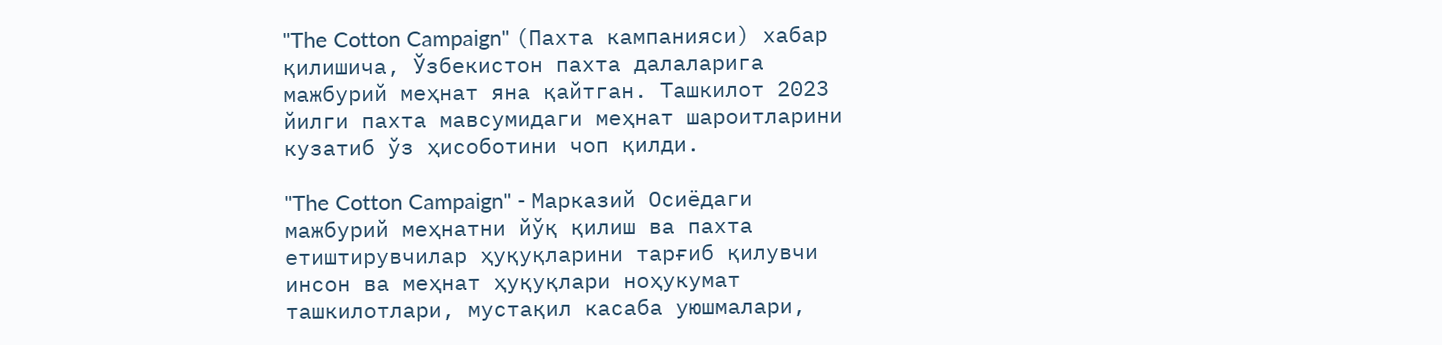"The Cotton Campaign" (Пахта кампанияси) хабар қилишича, Ўзбекистон пахта далаларига мажбурий меҳнат яна қайтган. Ташкилот 2023 йилги пахта мавсумидаги меҳнат шароитларини кузатиб ўз ҳисоботини чоп қилди.

"The Cotton Campaign" - Марказий Осиёдаги мажбурий меҳнатни йўқ қилиш ва пахта етиштирувчилар ҳуқуқларини тарғиб қилувчи инсон ва меҳнат ҳуқуқлари ноҳукумат ташкилотлари, мустақил касаба уюшмалари,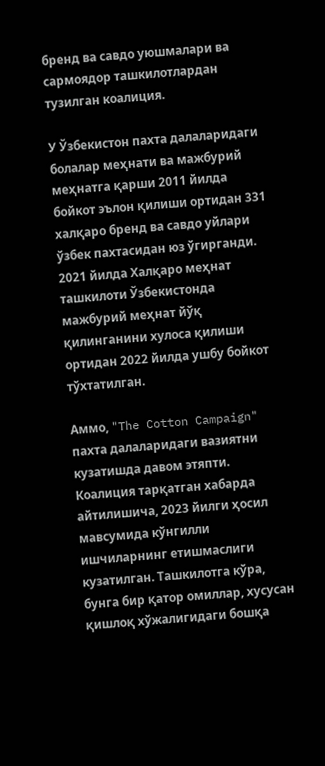бренд ва савдо уюшмалари ва сармоядор ташкилотлардан тузилган коалиция.

У Ўзбекистон пахта далаларидаги болалар меҳнати ва мажбурий меҳнатга қарши 2011 йилда бойкот эълон қилиши ортидан 331 халқаро бренд ва савдо уйлари ўзбек пахтасидан юз ўгирганди. 2021 йилда Халқаро меҳнат ташкилоти Ўзбекистонда мажбурий меҳнат йўқ қилинганини хулоса қилиши ортидан 2022 йилда ушбу бойкот тўхтатилган.

Аммо, "The Cotton Campaign" пахта далаларидаги вазиятни кузатишда давом этяпти. Коалиция тарқатган хабарда айтилишича, 2023 йилги ҳосил мавсумида кўнгилли ишчиларнинг етишмаслиги кузатилган. Ташкилотга кўра, бунга бир қатор омиллар, хусусан қишлоқ хўжалигидаги бошқа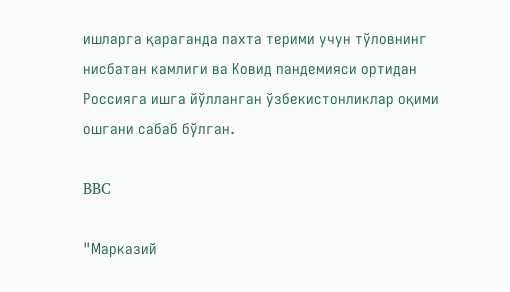ишларга қараганда пахта терими учун тўловнинг нисбатан камлиги ва Ковид пандемияси ортидан Россияга ишга йўлланган ўзбекистонликлар оқими ошгани сабаб бўлган.

BBC

"Марказий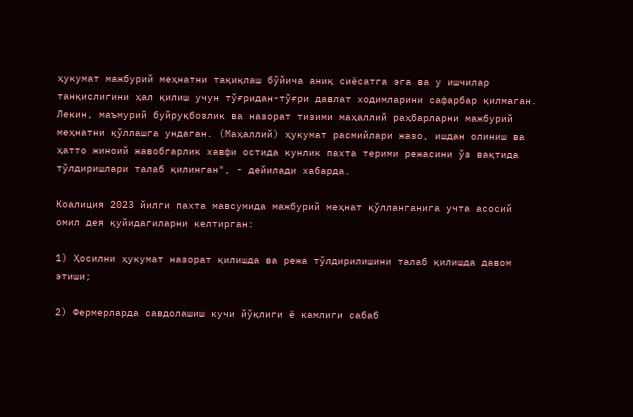ҳукумат мажбурий меҳнатни тақиқлаш бўйича аниқ сиёсатга эга ва у ишчилар танқислигини ҳал қилиш учун тўғридан-тўғри давлат ходимларини сафарбар қилмаган. Лекин, маъмурий буйруқбозлик ва назорат тизими маҳаллий раҳбарларни мажбурий меҳнатни қўллашга ундаган. (Маҳаллий) ҳукумат расмийлари жазо, ишдан олиниш ва ҳатто жиноий жавобгарлик хавфи остида кунлик пахта терими режасини ўз вақтида тўлдиришлари талаб қилинган", - дейилади хабарда.

Коалиция 2023 йилги пахта мавсумида мажбурий меҳнат қўлланганига учта асосий омил дея қуйидагиларни келтирган:

1) Ҳосилни ҳукумат назорат қилишда ва режа тўлдирилишини талаб қилишда давом этиши;

2) Фермерларда савдолашиш кучи йўқлиги ё камлиги сабаб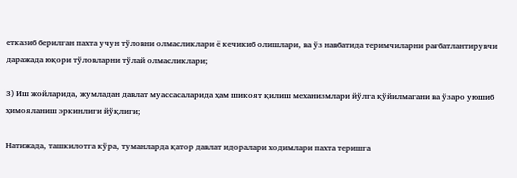етказиб берилган пахта учун тўловни олмасликлари ё кечикиб олишлари, ва ўз навбатида теримчиларни рағбатлантирувчи даражада юқори тўловларни тўлай олмасликлари;

3) Иш жойларида, жумладан давлат муассасаларида ҳам шикоят қилиш механизмлари йўлга қўйилмагани ва ўзаро уюшиб ҳимояланиш эркинлиги йўқлиги;

Натижада, ташкилотга кўра, туманларда қатор давлат идоралари ходимлари пахта теришга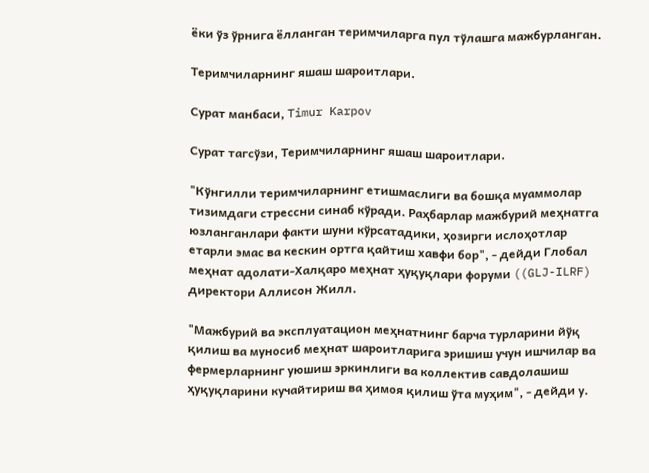ёки ўз ўрнига ёлланган теримчиларга пул тўлашга мажбурланган.

Теримчиларнинг яшаш шароитлари.

Сурат манбаси, Timur Karpov

Сурат тагсўзи, Теримчиларнинг яшаш шароитлари.

"Кўнгилли теримчиларнинг етишмаслиги ва бошқа муаммолар тизимдаги стрессни синаб кўради. Раҳбарлар мажбурий меҳнатга юзланганлари факти шуни кўрсатадики, ҳозирги ислоҳотлар етарли эмас ва кескин ортга қайтиш хавфи бор", - дейди Глобал меҳнат адолати-Халқаро меҳнат ҳуқуқлари форуми ((GLJ-ILRF) директори Аллисон Жилл.

"Мажбурий ва эксплуатацион меҳнатнинг барча турларини йўқ қилиш ва муносиб меҳнат шароитларига эришиш учун ишчилар ва фермерларнинг уюшиш эркинлиги ва коллектив савдолашиш ҳуқуқларини кучайтириш ва ҳимоя қилиш ўта муҳим", - дейди у.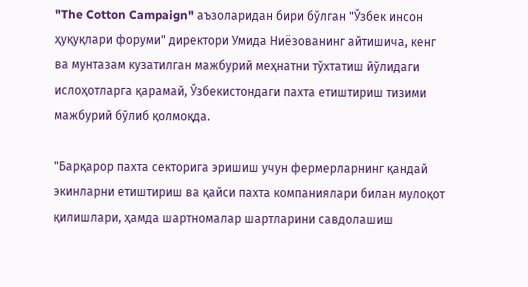"The Cotton Campaign" аъзоларидан бири бўлган "Ўзбек инсон ҳуқуқлари форуми" директори Умида Ниёзованинг айтишича, кенг ва мунтазам кузатилган мажбурий меҳнатни тўхтатиш йўлидаги ислоҳотларга қарамай, Ўзбекистондаги пахта етиштириш тизими мажбурий бўлиб қолмоқда.

"Барқарор пахта секторига эришиш учун фермерларнинг қандай экинларни етиштириш ва қайси пахта компаниялари билан мулоқот қилишлари, ҳамда шартномалар шартларини савдолашиш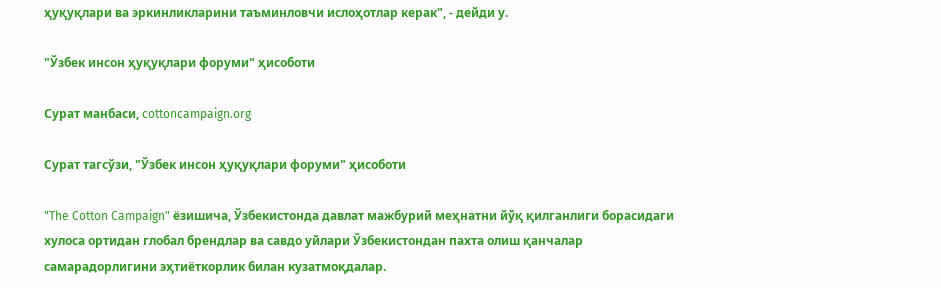ҳуқуқлари ва эркинликларини таъминловчи ислоҳотлар керак", - дейди у.

"Ўзбек инсон ҳуқуқлари форуми" ҳисоботи

Сурат манбаси, cottoncampaign.org

Сурат тагсўзи, "Ўзбек инсон ҳуқуқлари форуми" ҳисоботи

"The Cotton Campaign" ёзишича, Ўзбекистонда давлат мажбурий меҳнатни йўқ қилганлиги борасидаги хулоса ортидан глобал брендлар ва савдо уйлари Ўзбекистондан пахта олиш қанчалар самарадорлигини эҳтиёткорлик билан кузатмоқдалар.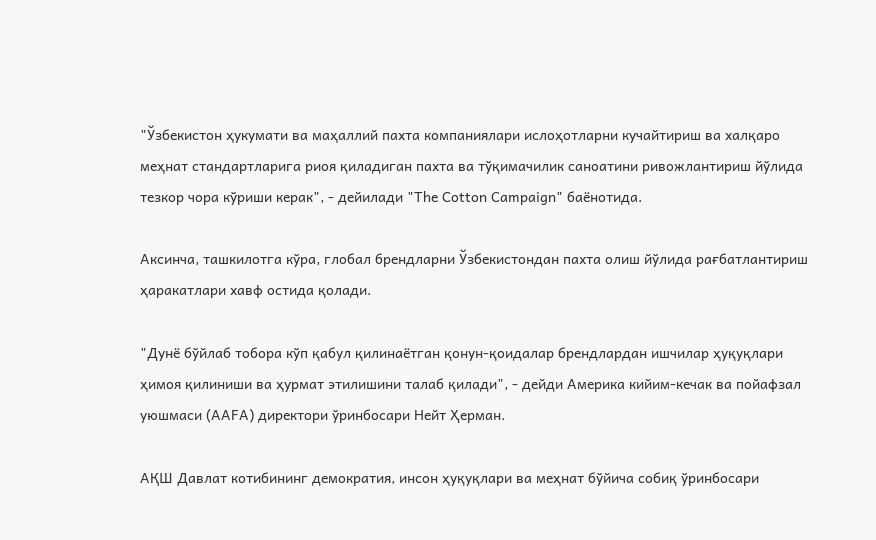"Ўзбекистон ҳукумати ва маҳаллий пахта компаниялари ислоҳотларни кучайтириш ва халқаро меҳнат стандартларига риоя қиладиган пахта ва тўқимачилик саноатини ривожлантириш йўлида тезкор чора кўриши керак", - дейилади "The Cotton Campaign" баёнотида.

Аксинча, ташкилотга кўра, глобал брендларни Ўзбекистондан пахта олиш йўлида рағбатлантириш ҳаракатлари хавф остида қолади.

"Дунё бўйлаб тобора кўп қабул қилинаётган қонун-қоидалар брендлардан ишчилар ҳуқуқлари ҳимоя қилиниши ва ҳурмат этилишини талаб қилади", - дейди Америка кийим-кечак ва пойафзал уюшмаси (AAFA) директори ўринбосари Нейт Ҳерман.

АҚШ Давлат котибининг демократия, инсон ҳуқуқлари ва меҳнат бўйича собиқ ўринбосари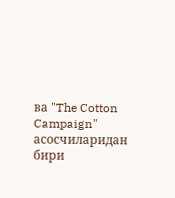ва "The Cotton Campaign" асосчиларидан бири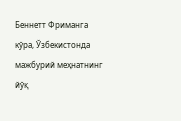Беннетт Фриманга кўра, Ўзбекистонда мажбурий меҳнатнинг йўқ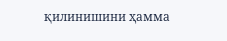қилинишини ҳамма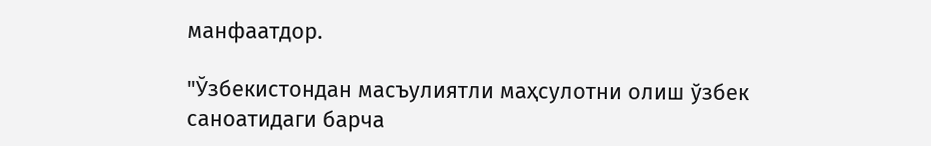манфаатдор.

"Ўзбекистондан масъулиятли маҳсулотни олиш ўзбек саноатидаги барча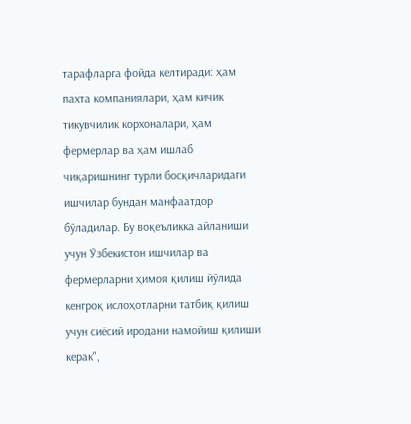тарафларга фойда келтиради: ҳам пахта компаниялари, ҳам кичик тикувчилик корхоналари, ҳам фермерлар ва ҳам ишлаб чиқаришнинг турли босқичларидаги ишчилар бундан манфаатдор бўладилар. Бу воқеъликка айланиши учун Ўзбекистон ишчилар ва фермерларни ҳимоя қилиш йўлида кенгроқ ислоҳотларни татбиқ қилиш учун сиёсий иродани намойиш қилиши керак",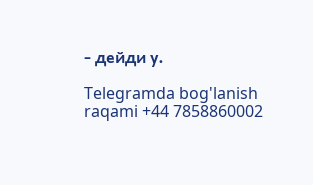- дейди у.

Telegramda bog'lanish raqami +44 7858860002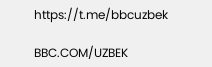https://t.me/bbcuzbek

BBC.COM/UZBEK